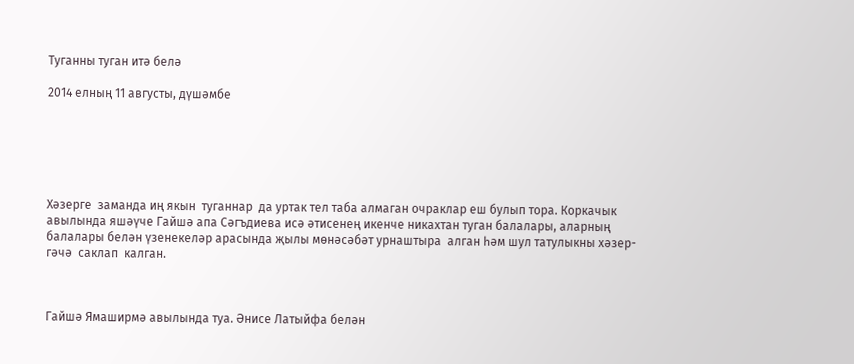Туганны туган итә белә

2014 елның 11 августы, дүшәмбе






Хәзерге  заманда иң якын  туганнар  да уртак тел таба алмаган очраклар еш булып тора. Коркачык  авылында яшәүче Гайшә апа Сәгъдиева исә әтисенең икенче никахтан туган балалары, аларның  балалары белән үзенекеләр арасында җылы мөнәсәбәт урнаштыра  алган һәм шул татулыкны хәзер-гәчә  саклап  калган.



Гайшә Ямаширмә авылында туа. Әнисе Латыйфа белән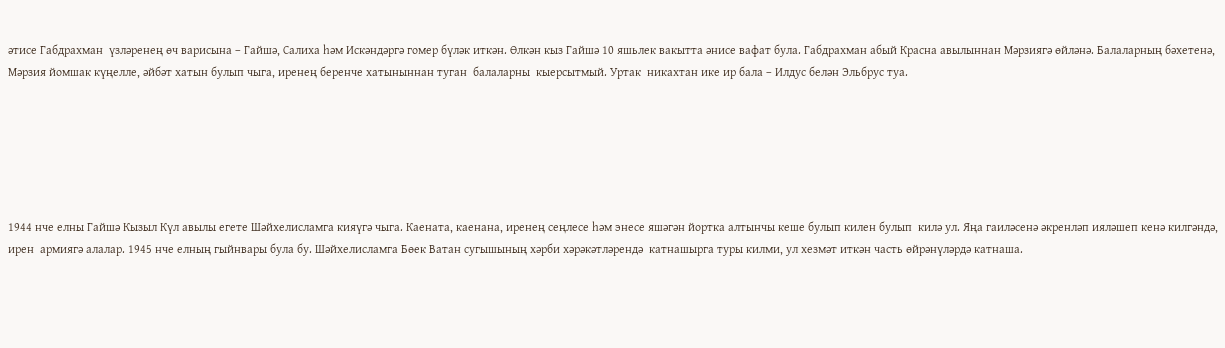әтисе Габдрахман  үзләренең өч варисына – Гайшә, Салиха һәм Искәндәргә гомер бүләк иткән. Өлкән кыз Гайшә 10 яшьлек вакытта әнисе вафат була. Габдрахман абый Красна авылыннан Мәрзиягә өйләнә. Балаларның бәхетенә, Мәрзия йомшак күңелле, әйбәт хатын булып чыга, иренең беренче хатыныннан туган  балаларны  кыерсытмый. Уртак  никахтан ике ир бала – Илдус белән Эльбрус туа.






1944 нче елны Гайшә Кызыл Күл авылы егете Шәйхелисламга кияүгә чыга. Каената, каенана, иренең сеңлесе һәм энесе яшәгән йортка алтынчы кеше булып килен булып  килә ул. Яңа гаиләсенә әкренләп ияләшеп кенә килгәндә, ирен  армиягә алалар. 1945 нче елның гыйнвары була бу. Шәйхелисламга Бөек Ватан сугышының хәрби хәрәкәтләрендә  катнашырга туры килми, ул хезмәт иткән часть өйрәнүләрдә катнаша.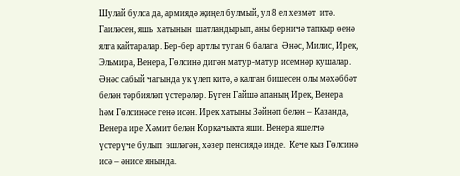Шулай булса да, армиядә җиңел булмый, ул 8 ел хезмәт  итә. Гаиләсен, яшь  хатынын  шатландырып, аны берничә тапкыр өенә  ялга кайтаралар. Бер-бер артлы туган 6 балага  Әнәс, Милис, Ирек, Эльмира, Венера, Гөлсинә дигән матур-матур исемнәр кушалар. Әнәс сабый чагында ук үлеп китә, ә калган бишесен олы мәхәббәт белән тәрбияләп үстерәләр. Бүген Гайшә апаның Ирек, Венера һәм Гөлсинәсе генә исән. Ирек хатыны Зәйнәп белән – Казанда, Венера ире Хәмит белән Коркачыкта яши. Венера яшелчә үстерүче булып  эшләгән, хәзер пенсиядә инде.  Кече кыз Гөлсинә исә – әнисе янында.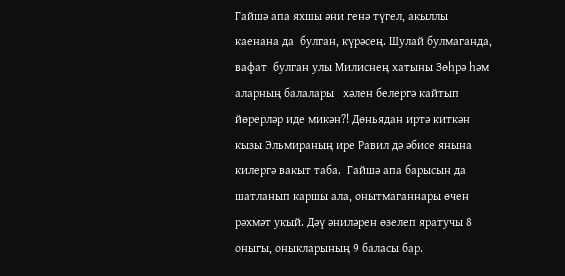Гайшә апа яхшы әни генә түгел, акыллы  каенана да  булган, күрәсең. Шулай булмаганда, вафат  булган улы Милиснең хатыны Зөһрә һәм аларның балалары   хәлен белергә кайтып йөрерләр иде микән?! Дөньядан иртә киткән кызы Эльмираның ире Равил дә әбисе янына килергә вакыт таба.  Гайшә апа барысын да шатланып каршы ала, онытмаганнары өчен рәхмәт укый. Дәү әниләрен өзелеп яратучы 8 оныгы, оныкларының 9 баласы бар.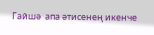Гайшә  апа әтисенең икенче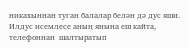никахыннан туган балалар белән дә дус яши. Илдус исемлесе аның янына еш кайта, телефоннан  шалтыратып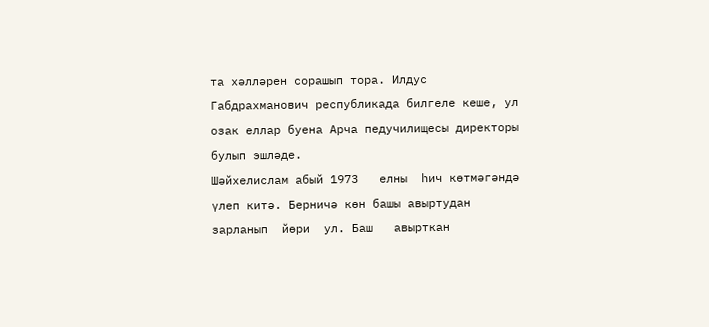та хәлләрен сорашып тора. Илдус  Габдрахманович республикада билгеле кеше, ул озак еллар буена Арча педучилищесы директоры булып эшләде.
Шәйхелислам абый 1973   елны  һич көтмәгәндә үлеп китә. Берничә көн башы авыртудан зарланып  йөри  ул. Баш   авырткан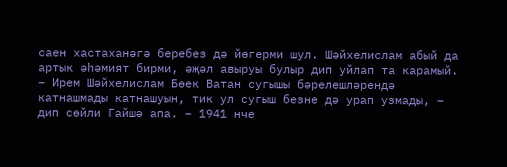саен хастаханәгә беребез дә йөгерми шул. Шәйхелислам абый да артык әһәмият бирми, әҗәл авыруы булыр дип уйлап та карамый.
– Ирем Шәйхелислам Бөек Ватан сугышы бәрелешләрендә катнашмады катнашуын, тик ул сугыш безне дә урап узмады, – дип сөйли Гайшә апа. – 1941 нче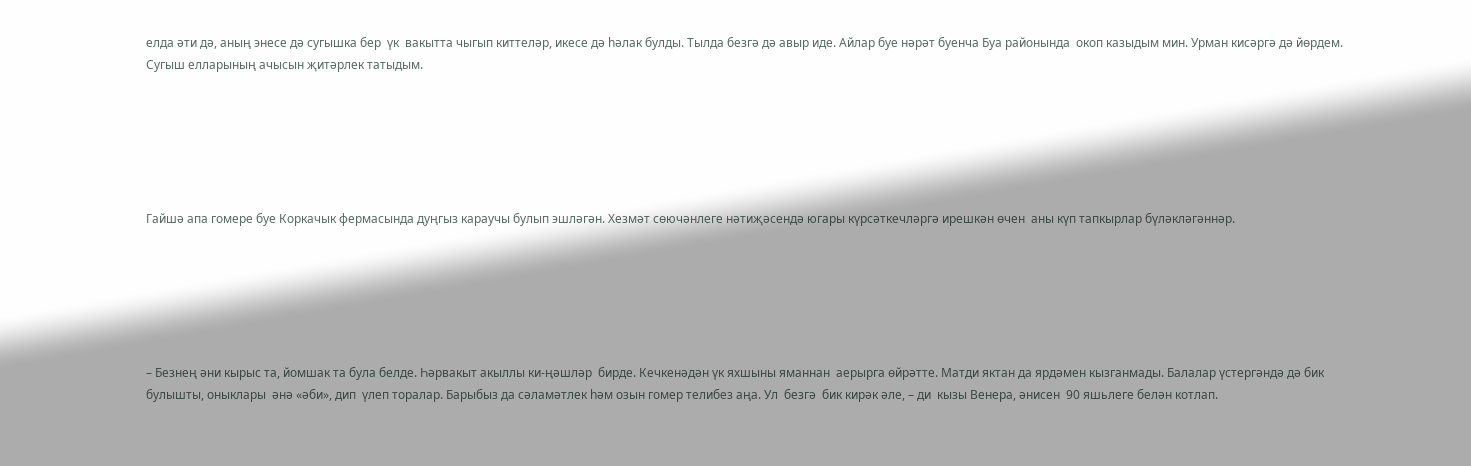елда әти дә, аның энесе дә сугышка бер  үк  вакытта чыгып киттеләр, икесе дә һәлак булды. Тылда безгә дә авыр иде. Айлар буе нәрәт буенча Буа районында  окоп казыдым мин. Урман кисәргә дә йөрдем. Сугыш елларының ачысын җитәрлек татыдым.






Гайшә апа гомере буе Коркачык фермасында дуңгыз караучы булып эшләгән. Хезмәт сөючәнлеге нәтиҗәсендә югары күрсәткечләргә ирешкән өчен  аны күп тапкырлар бүләкләгәннәр.






– Безнең әни кырыс та, йомшак та була белде. Һәрвакыт акыллы ки-ңәшләр  бирде. Кечкенәдән үк яхшыны яманнан  аерырга өйрәтте. Матди яктан да ярдәмен кызганмады. Балалар үстергәндә дә бик булышты, оныклары  әнә «әби», дип  үлеп торалар. Барыбыз да сәламәтлек һәм озын гомер телибез аңа. Ул  безгә  бик кирәк әле, – ди  кызы Венера, әнисен  90 яшьлеге белән котлап.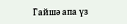Гайшә апа үз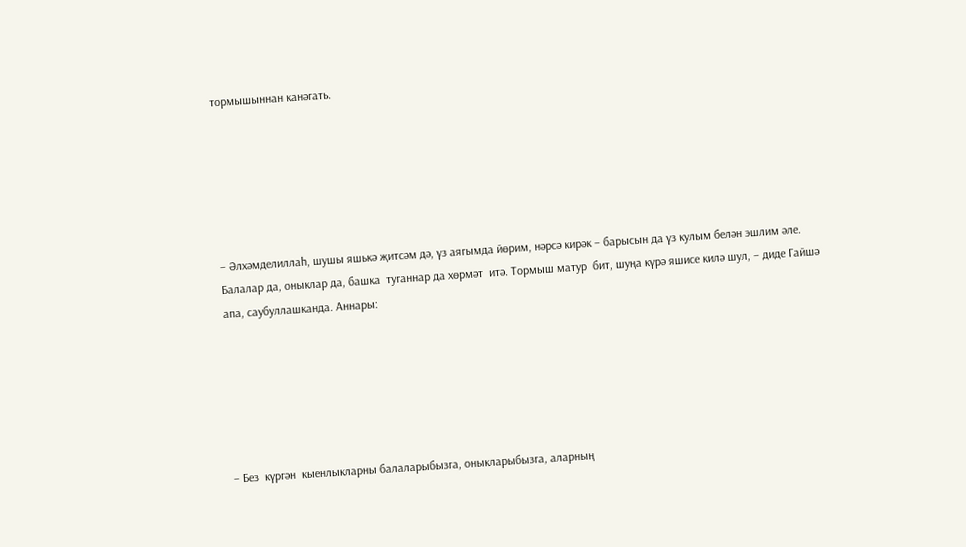тормышыннан канәгать.






– Әлхәмделиллаһ, шушы яшькә җитсәм дә, үз аягымда йөрим, нәрсә кирәк – барысын да үз кулым белән эшлим әле. Балалар да, оныклар да, башка  туганнар да хөрмәт  итә. Тормыш матур  бит, шуңа күрә яшисе килә шул, – диде Гайшә апа, саубуллашканда. Аннары:






– Без  күргән  кыенлыкларны балаларыбызга, оныкларыбызга, аларның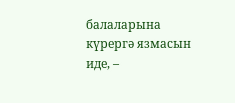балаларына  күрергә язмасын иде, –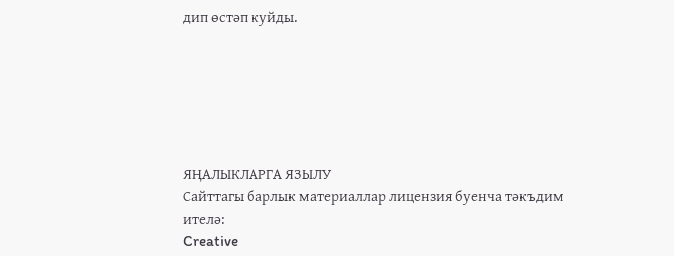дип өстәп куйды.






ЯҢАЛЫКЛАРГА ЯЗЫЛУ
Сайттагы барлык материаллар лицензия буенча тәкъдим ителә:
Creative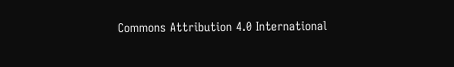Commons Attribution 4.0 International